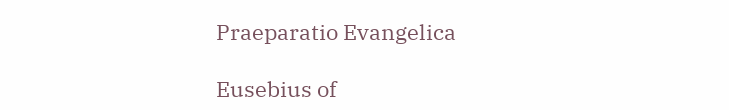Praeparatio Evangelica

Eusebius of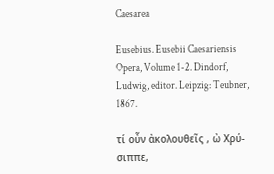Caesarea

Eusebius. Eusebii Caesariensis Opera, Volume 1-2. Dindorf, Ludwig, editor. Leipzig: Teubner, 1867.

τί οὖν ἀκολουθεῖς , ὠ Χρύ- σιππε,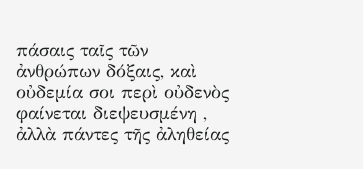πάσαις ταῖς τῶν ἀνθρώπων δόξαις, καὶ οὐδεμία σοι περὶ οὐδενὸς φαίνεται διεψευσμένη , ἀλλὰ πάντες τῆς ἀληθείας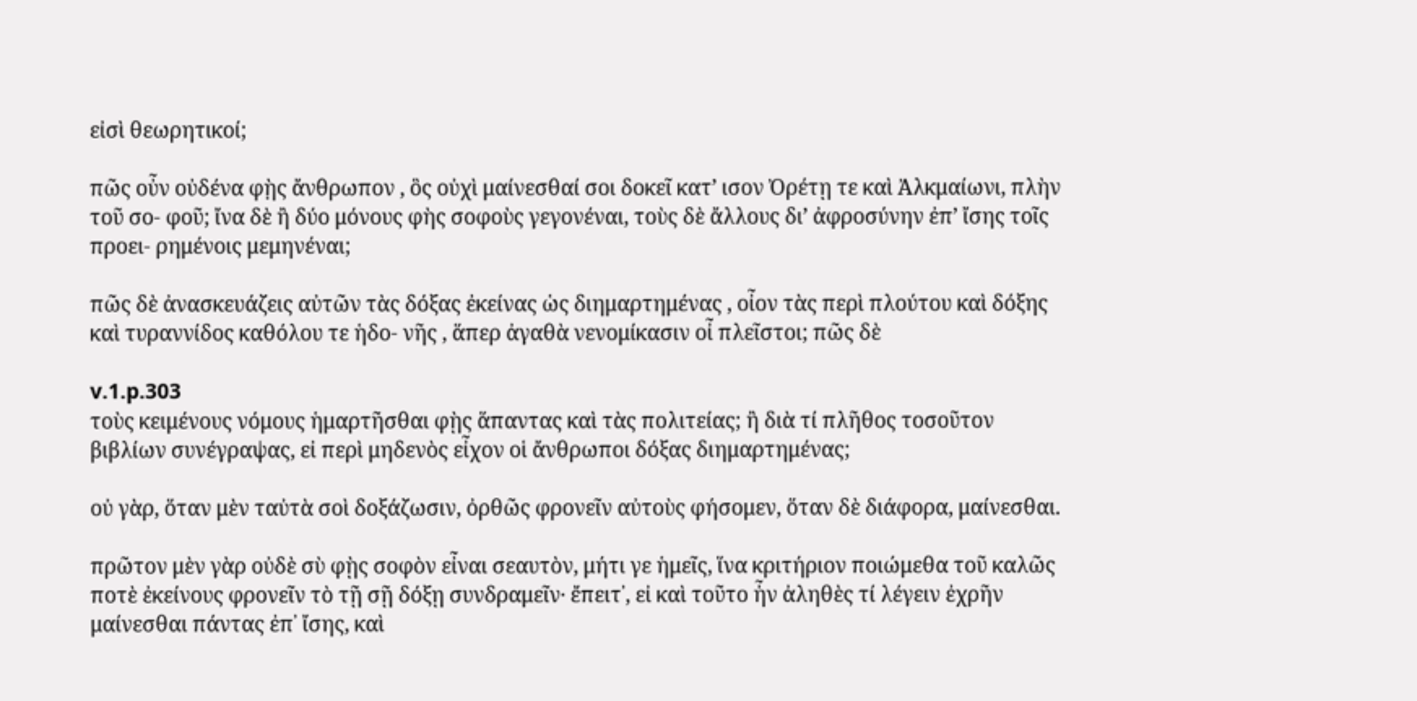εἰσὶ θεωρητικοί;

πῶς οὖν οὐδένα φὴ̣ς ἄνθρωπον , ὃς οὐχὶ μαίνεσθαί σοι δοκεῖ κατ’ ισον Ὀρέτῃ τε καὶ Ἀλκμαίωνι, πλὴν τοῦ σο- φοῦ; ἴνα δὲ ἢ δύο μόνους φὴς σοφοὺς γεγονέναι, τοὺς δὲ ἄλλους δι’ ἀφροσύνην ἐπ’ ἴσης τοῖς προει- ρημένοις μεμηνέναι;

πῶς δὲ ἀνασκευάζεις αὐτῶν τὰς δόξας ἐκείνας ὡς διημαρτημένας , οἶον τὰς περὶ πλούτου καὶ δόξης καὶ τυραννίδος καθόλου τε ἡδο- νῆς , ἅπερ ἀγαθὰ νενομίκασιν οἶ πλεῖστοι; πῶς δὲ

v.1.p.303
τοὺς κειμένους νόμους ἡμαρτῆσθαι φῂς ἅπαντας καὶ τὰς πολιτείας; ἢ διὰ τί πλῆθος τοσοῦτον βιβλίων συνέγραψας, εἰ περὶ μηδενὸς εἶχον οἱ ἄνθρωποι δόξας διημαρτημένας;

οὐ γὰρ, ὅταν μὲν ταὐτὰ σοὶ δοξάζωσιν, ὀρθῶς φρονεῖν αὐτοὺς φήσομεν, ὅταν δὲ διάφορα, μαίνεσθαι.

πρῶτον μὲν γὰρ οὐδὲ σὺ φῂς σοφὸν εἶναι σεαυτὸν, μήτι γε ἡμεῖς, ἵνα κριτήριον ποιώμεθα τοῦ καλῶς ποτὲ ἐκείνους φρονεῖν τὸ τῇ σῇ δόξῃ συνδραμεῖν· ἔπειτ᾿, εἰ καὶ τοῦτο ἦν ἀληθὲς τί λέγειν ἐχρῆν μαίνεσθαι πάντας ἐπ᾿ ἴσης, καὶ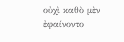οὐχὶ καθὸ μὲν ἐφαίνοντο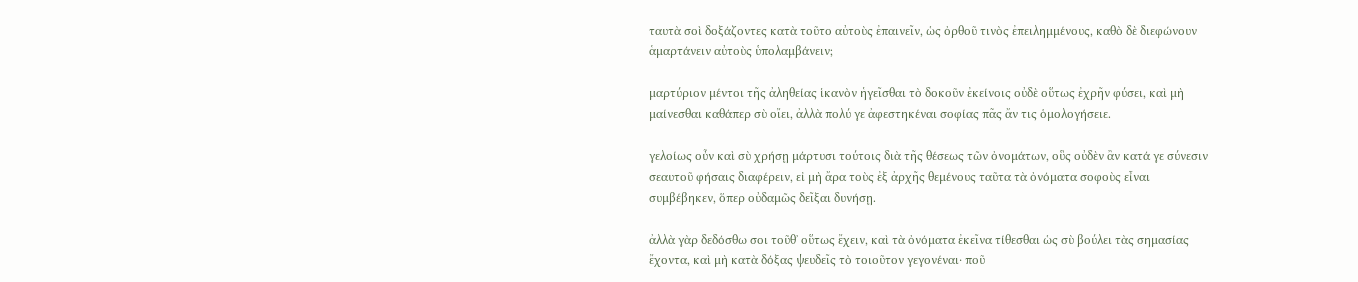ταυτὰ σοὶ δοξάζοντες κατὰ τοῦτο αὐτοὺς ἐπαινεῖν, ὡς ὀρθοῦ τινὸς ἐπειλημμένους, καθὸ δὲ διεφώνουν ἁμαρτάνειν αὐτοὺς ὑπολαμβάνειν;

μαρτύριον μέντοι τῆς ἀληθείας ἱκανὸν ἡγεῖσθαι τὸ δοκοῦν ἐκείνοις οὐδὲ οὕτως ἐχρῆν φύσει, καὶ μὴ μαίνεσθαι καθάπερ σὺ οἴει, ἀλλὰ πολύ γε ἀφεστηκέναι σοφίας πᾶς ἄν τις ὁμολογήσειε.

γελοίως οὖν καὶ σὺ χρήσῃ μάρτυσι τούτοις διὰ τῆς θέσεως τῶν ὀνομάτων, οὓς οὐδὲν ἂν κατά γε σύνεσιν σεαυτοῦ φήσαις διαφέρειν, εἰ μὴ ἄρα τοὺς ἐξ ἀρχῆς θεμένους ταῦτα τὰ ὀνόματα σοφοὺς εἶναι συμβέβηκεν, ὅπερ οὐδαμῶς δεῖξαι δυνήσῃ.

ἀλλὰ γὰρ δεδόσθω σοι τοῦθ᾿ οὕτως ἔχειν, καὶ τὰ ὀνόματα ἐκεῖνα τίθεσθαι ὡς σὺ βούλει τὰς σημασίας ἔχοντα, καὶ μὴ κατὰ δόξας ψευδεῖς τὸ τοιοῦτον γεγονέναι· ποῦ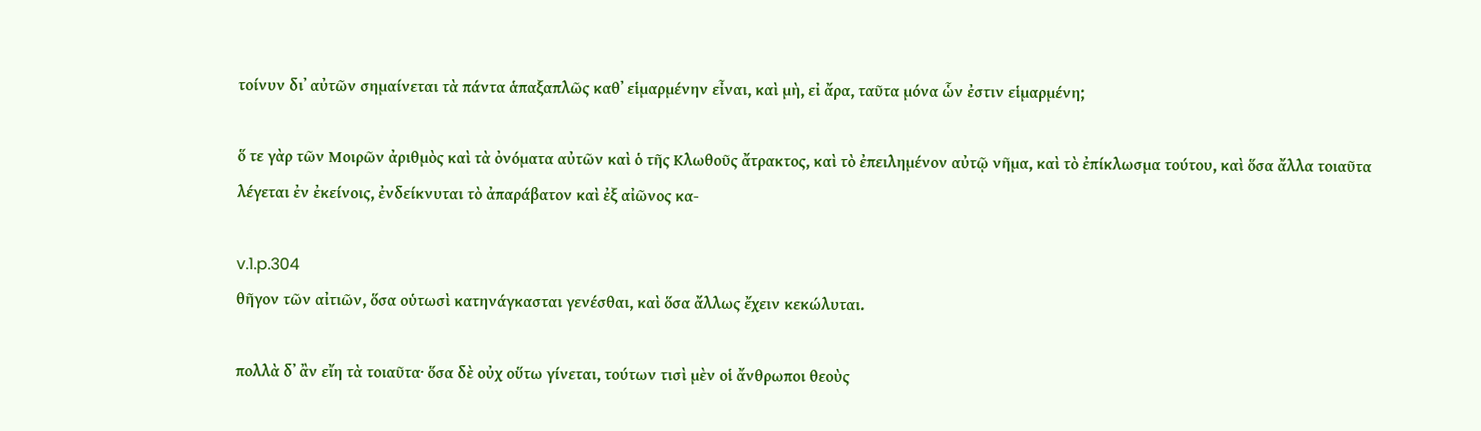τοίνυν δι᾿ αὐτῶν σημαίνεται τὰ πάντα ἁπαξαπλῶς καθ᾿ εἱμαρμένην εἶναι, καὶ μὴ, εἰ ἄρα, ταῦτα μόνα ὧν ἐστιν εἱμαρμένη;

ὅ τε γὰρ τῶν Μοιρῶν ἀριθμὸς καὶ τὰ ὀνόματα αὐτῶν καὶ ὁ τῆς Κλωθοῦς ἄτρακτος, καὶ τὸ ἐπειλημένον αὐτῷ νῆμα, καὶ τὸ ἐπίκλωσμα τούτου, καὶ ὅσα ἄλλα τοιαῦτα λέγεται ἐν ἐκείνοις, ἐνδείκνυται τὸ ἀπαράβατον καὶ ἐξ αἰῶνος κα-

v.1.p.304
θῆγον τῶν αἰτιῶν, ὅσα οὑτωσὶ κατηνάγκασται γενέσθαι, καὶ ὅσα ἄλλως ἔχειν κεκώλυται.

πολλὰ δ᾿ ἂν εἴη τὰ τοιαῦτα· ὅσα δὲ οὐχ οὕτω γίνεται, τούτων τισὶ μὲν οἱ ἄνθρωποι θεοὺς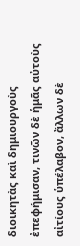διοικητὰς καὶ δημιουργοὺς ἐπεφήμισαν, τινῶν δὲ ἡμᾶς αὐτοὺς αἰτίους ὑπέλαβον, ἄλλων δὲ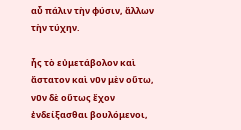αὖ πάλιν τὴν φύσιν, ἄλλων τὴν τύχην.

ἧς τὸ εὐμετάβολον καὶ ἄστατον καὶ νῦν μὲν οὕτω, νῦν δὲ οὕτως ἔχον ἐνδείξασθαι βουλόμενοι,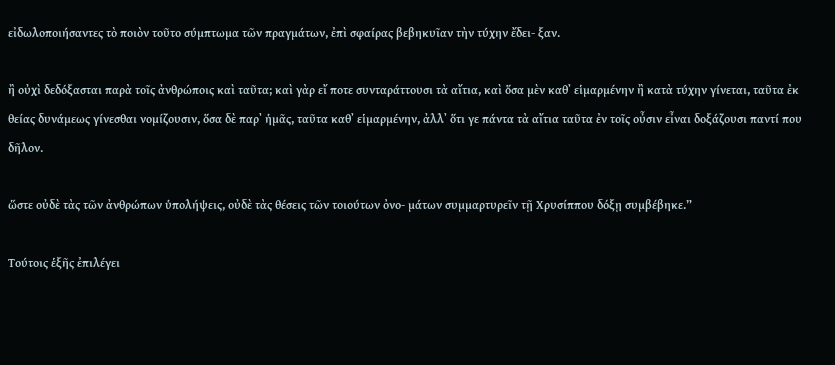εἰδωλοποιήσαντες τὸ ποιὸν τοῦτο σύμπτωμα τῶν πραγμάτων, ἐπὶ σφαίρας βεβηκυῖαν τὴν τύχην ἔδει- ξαν.

ἢ οὐχὶ δεδόξασται παρὰ τοῖς ἀνθρώποις καὶ ταῦτα; καὶ γὰρ εἴ ποτε συνταράττουσι τὰ αἴτια, καὶ ὅσα μὲν καθ᾿ εἱμαρμένην ἢ κατὰ τύχην γίνεται, ταῦτα ἐκ θείας δυνάμεως γίνεσθαι νομίζουσιν, ὅσα δὲ παρ᾿ ἡμᾶς, ταῦτα καθ᾿ εἱμαρμένην, ἀλλ᾿ ὅτι γε πάντα τὰ αἴτια ταῦτα ἐν τοῖς οὖσιν εἶναι δοξάζουσι παντί που δῆλον.

ὥστε οὐδὲ τὰς τῶν ἀνθρώπων ὑπολήψεις, οὐδὲ τὰς θέσεις τῶν τοιούτων ὀνο- μάτων συμμαρτυρεῖν τῇ Χρυσίππου δόξῃ συμβέβηκε.”

Τούτοις ἑξῆς ἐπιλέγει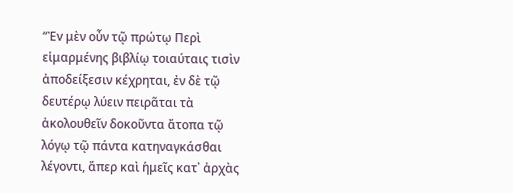“Ἐv μὲν οὖν τῷ πρώτῳ Περὶ εἱμαρμένης βιβλίῳ τοιαύταις τισὶν ἀποδείξεσιν κέχρηται, ἐν δὲ τῷ δευτέρῳ λύειν πειρᾶται τὰ ἀκολουθεῖν δοκοῦντα ἄτοπα τῷ λόγῳ τῷ πάντα κατηναγκάσθαι λέγοντι, ἅπερ καὶ ἡμεῖς κατ᾿ ἀρχὰς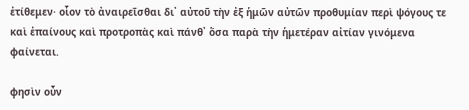ἐτίθεμεν· οἷον τὸ ἀναιρεῖσθαι δι᾿ αὐτοῦ τὴν ἐξ ἡμῶν αὐτῶν προθυμίαν περὶ ψόγους τε καὶ ἐπαίνους καὶ προτροπὰς καὶ πάνθ᾿ ὅσα παρὰ τὴν ἡμετέραν αἰτίαν γινόμενα φαίνεται.

φησὶν οὖν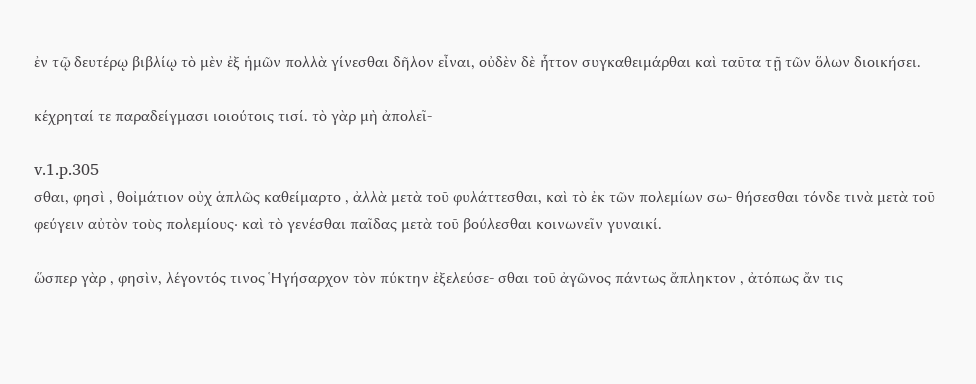ἐν τῷ δευτέρῳ βιβλίῳ τὸ μὲν ἐξ ἡμῶν πολλὰ γίνεσθαι δῆλον εἶναι, οὐδὲν δὲ ἧττον συγκαθειμάρθαι καὶ ταῦτα τῇ τῶν ὅλων διοικήσει.

κέχρηταί τε παραδείγμασι ιοιούτοις τισί. τὸ γὰρ μὴ ἀπολεῖ-

v.1.p.305
σθαι, φησὶ , θοἰμάτιον οὐχ ἁπλῶς καθείμαρτο , ἀλλὰ μετὰ τοῦ φυλάττεσθαι, καὶ τὸ ἐκ τῶν πολεμίων σω- θήσεσθαι τόνδε τινὰ μετὰ τοῦ φεύγειν αὐτὸν τοὺς πολεμίους· καὶ τὸ γενέσθαι παῖδας μετὰ τοῦ βούλεσθαι κοινωνεῖν γυναικί.

ὥσπερ γὰρ , φησὶν, λέγοντός τινος Ἡγήσαρχον τὸν πύκτην ἐξελεύσε- σθαι τοῦ ἀγῶνος πάντως ἄπληκτον , ἀτόπως ἄν τις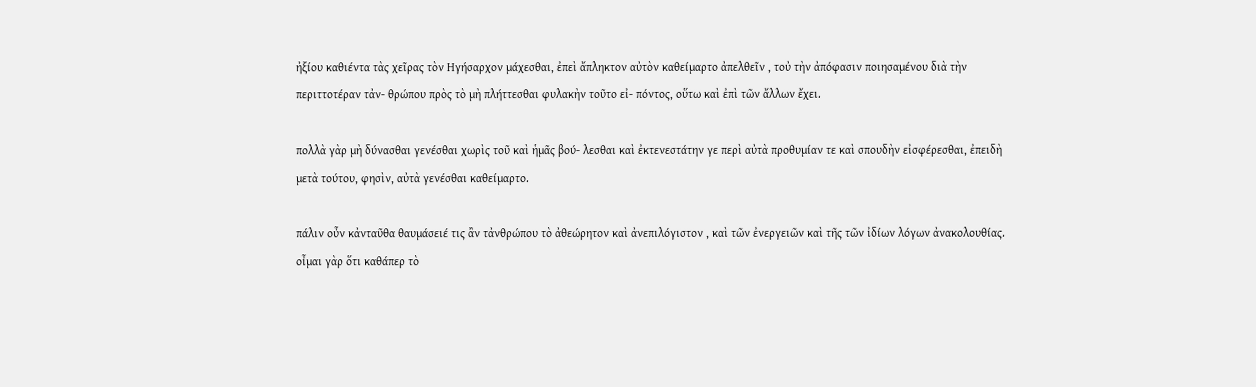ἠξίου καθιέντα τὰς χεῖρας τὸν Ηγήσαρχον μάχεσθαι, ἐπεὶ ἄπληκτον αὐτὸν καθείμαρτο ἀπελθεῖν , τοὐ τὴν ἀπόφασιν ποιησαμένου διὰ τὴν περιττοτέραν τἀν- θρώπου πρὸς τὸ μὴ πλήττεσθαι φυλακὴν τοῦτο εἰ- πόντος, οὕτω καὶ ἐπὶ τῶν ἄλλων ἔχει.

πολλὰ γὰρ μὴ δύνασθαι γενέσθαι χωρὶς τοῦ καὶ ἡμᾶς βού- λεσθαι καὶ ἐκτενεστάτην γε περὶ αὐτὰ προθυμίαν τε καὶ σπουδὴν εἰσφέρεσθαι, ἐπειδὴ μετὰ τούτου, φησὶν, αὐτὰ γενέσθαι καθείμαρτο.

πάλιν οὖν κἀνταῦθα θαυμάσειέ τις ἂν τἀνθρώπου τὸ ἀθεώρητον καὶ ἀνεπιλόγιστον , καὶ τῶν ἐνεργειῶν καὶ τῆς τῶν ἰδίων λόγων ἀνακολουθίας. οἶμαι γὰρ ὅτι καθάπερ τὸ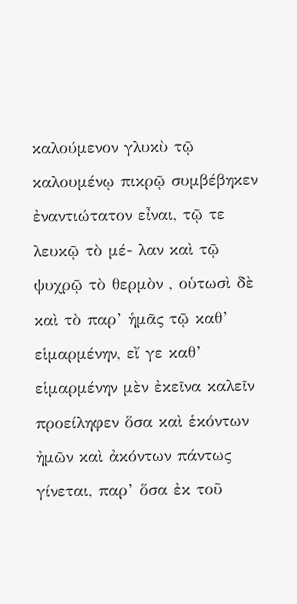καλούμενον γλυκὺ τῷ καλουμένῳ πικρῷ συμβέβηκεν ἐναντιώτατον εἶναι, τῷ τε λευκῷ τὸ μέ- λαν καὶ τῷ ψυχρῷ τὸ θερμὸν , οὑτωσὶ δὲ καὶ τὸ παρ’ ἡμᾶς τῷ καθ’ εἱμαρμένην, εἴ γε καθ’ εἱμαρμένην μὲν ἐκεῖνα καλεῖν προείληφεν ὅσα καὶ ἑκόντων ἠμῶν καὶ ἀκόντων πάντως γίνεται, παρ’ ὅσα ἐκ τοῦ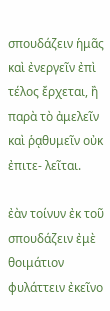σπουδάζειν ἡμᾶς καὶ ἐνεργεῖν ἐπὶ τέλος ἔρχεται, ἢ παρὰ τὸ ἀμελεῖν καὶ ῥᾳθυμεῖν οὐκ ἐπιτε- λεῖται.

ἐὰν τοίνυν ἐκ τοῦ σπουδάζειν ἐμὲ θοιμάτιον φυλάττειν ἐκεῖνο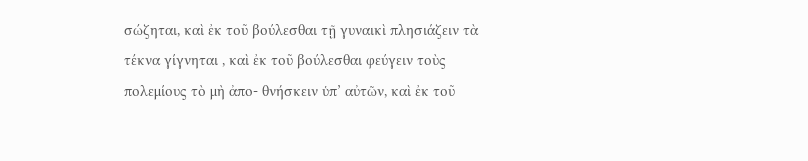σώζηται, καὶ ἐκ τοῦ βούλεσθαι τῇ γυναικὶ πλησιάζειν τὰ τέκνα γίγνηται , καὶ ἐκ τοῦ βούλεσθαι φεύγειν τοὺς πολεμίους τὸ μὴ ἀπο- θνήσκειν ὑπ’ αὐτῶν, καὶ ἐκ τοῦ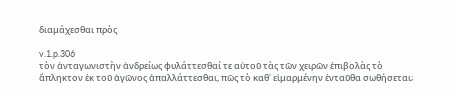διαμάχεσθαι πρὸς

v.1.p.306
τὸν ἀνταγωνιστὴν ἀνδρείως φυλάττεσθαί τε αὐτοῦ τὰς τῶν χειρῶν ἐπιβολὰς τὸ ἄπληκτον ἐκ τοῦ ἀγῶνος ἀπαλλάττεσθαι, πῶς τὸ καθ᾿ εἱμαρμένην ἐνταῦθα σωθήσεται;